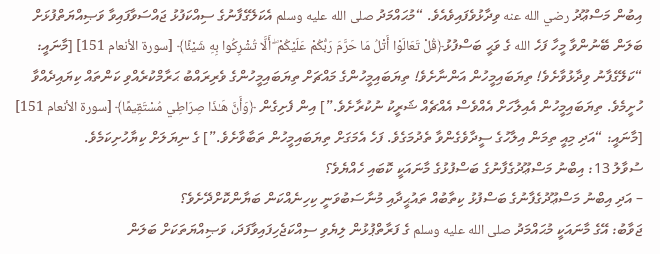އިބުން މަސްޢޫދު رضي الله عنه ވިދާޅުވެފައިވެއެވެ. “މުޙައްމަދު صلى الله عليه وسلم އެކަލޭގެފާނުގެ ސިއްކަފުޅު ޖައްސަވާފައިވާ ވަޞިއްޔަތްފުޅަށް ބަލަން ބޭނުންވާ މީހާ ފަހެ الله ގެ ވަޙީ ބަސްފުޅު﴿قُلْ تَعَالَوْا أَتْلُ مَا حَرَّمَ رَبُّكُمْ عَلَيْكُمْ ۖ أَلَّا تُشْرِكُوا بِهِ شَيْئًا﴾ [سورة الأنعام 151] [މާނައީ: “ކަލޭގެފާނު ވިދާޅުވާށެވެ! ތިޔަބައިމީހުން އަންނާށެވެ! ތިޔަބައިމީހުންގެ މައްޗަށް ތިޔަބައިމީހުންގެ ވެރިރައްބު ޙަރާމްކުރެއްވި ކަންތައް ކިޔައިދެއްވާ ހުށީމެވެ. ތިޔަބައިމީހުން އެއިލާހަށް އެއްވެސް އެއްޗެއް ޝަރީކު ނުކުރާށެވެ.”] އިން ފެށިގެން ﴿وَأَنَّ هَـٰذَا صِرَاطِي مُسْتَقِيمًا﴾ [سورة الأنعام 151] [މާނައީ: “އަދި މިއީ ތިމަން އިލާހުގެ ސީދާވެގެންވާ ތެދުމަގެވެ. ފަހެ އެމަގަށް ތިޔަބައިމީހުން ތަބާވާށެވެ.”] ގެ ނިޔަލަށް ކިޔާހުށިކަމެވެ.
ސުވާލު 13: އިބްނު މަސްޢޫދުގެފާނުގެ ބަސްފުޅުގެ މާނައަކީ ކޮބައި ހެއްޔެވެ؟
– އަދި އިބްނު މަސްޢޫދުގެފާނުގެ ބަސްފުޅު ކިތާބުއް ތައުޙީދާއި މުނާސަބުވަނީ ކިހިނެއްކަން ބަޔާންކޮށްދޭށެވެ؟
ޖަވާބު: އޭގެ މާނައަކީ މުޙައްމަދު صلى الله عليه وسلم ގެ ފަރާތްޕުޅުން ލިޔެވި ސިއްކަޖެހިފައިވާފަދަ، ވަޞިއްޔަތަކަށް ބަލަން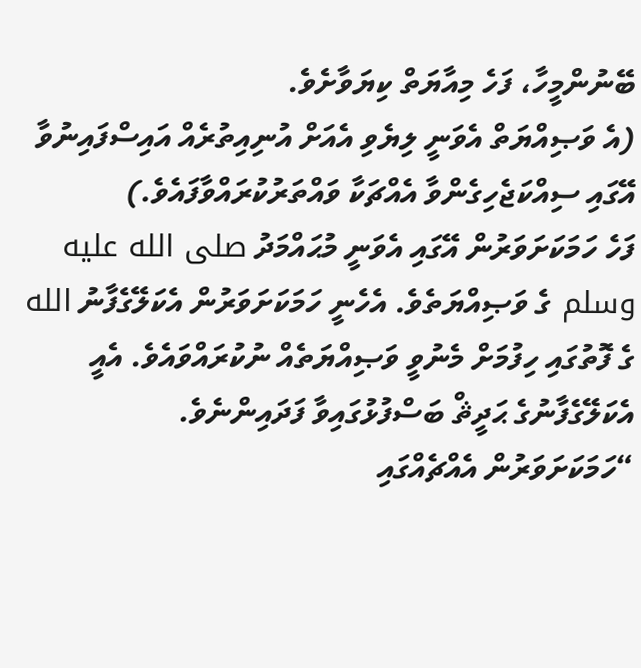ބޭނުންމީހާ، ފަހެ މިއާޔަތް ކިޔަވާށެވެ.
(އެ ވަޞިއްޔަތް އެވަނީ ލިޔެވި އެއަށް އުނިއިތުރެއް އައިސްފައިނުވާ އޭގައި ސިއްކަޖެހިގެންވާ އެއްޗަކާ ވައްތަރުކުރައްވާފައެވެ.)
ފަހެ ހަމަކަށަވަރުން އޭގައި އެވަނީ މުޙައްމަދު صلى الله عليه وسلم ގެ ވަޞިއްޔަތެވެ. އެހެނީ ހަމަކަށަވަރުން އެކަލޭގެފާނު الله ގެ ފޮތުގައި ހިފުމަށް މެނުވީ ވަޞިއްޔަތެއް ނުކުރައްވައެވެ. އެއީ އެކަލޭގެފާނުގެ ޙަދީޘް ބަސްފުޅުގައިވާ ފަދައިންނެވެ.
“ހަމަކަށަވަރުން އެއްޗެއްގައި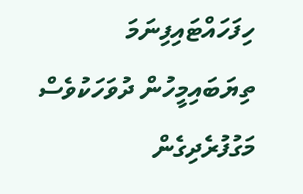ހިފަހައްޓައިފިނަމަ ތިޔަބައިމީހުން ދުވަހަކުވެސް މަގުފުރެދިގެން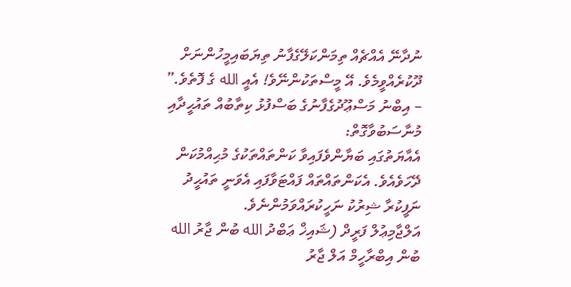ނުދާނޭ އެއްޗެއް ތިމަންކަލޭގެފާނު ތިޔަބައިމީހުންނަށް ދޫކުރެއްވީމެވެ. އޭ މީސްތަކުންނޭވެ! އެއީ الله ގެ ފޮތެވެ.”
– އިބްނު މަސްޢޫދުގެފާނުގެ ބަސްފުޅު ކިތާބުއް ތައުޙީދާއި މުނާސަބުވާގޮތް:
އެއާޔަތުގައި ބަޔާންވެފައިވާ ކަންތައްތަކުގެ މުޙިއްމުކަން ދޭހަވެއެވެ. އެކަންތައްތައް ފައްޓަވާފައި އެވަނީ ތައުޙީދު ނަފީކުރާ ޝިރުކު ނަހީކުރައްވަމުންނެވެ.
އަލްޖާމިޢުލް ފަރީދް (ޝައިޚް ޢަބްދު الله ބުން ޖާރު الله ބުން އިބްރާހީމް އަލް ޖާރު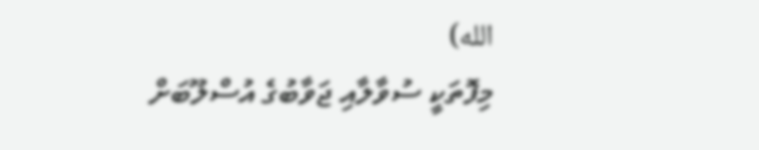الله)
މިފޮތަކީ ސުވާލާއި ޖަވާބުގެ އުސްލޫބަށް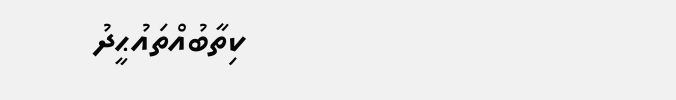ކިތާބުއްތައުޙީދު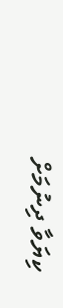ކިޔަވާ ދިނުމަށް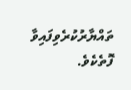ތައްޔާރުކުރެވިފައިވާ ފޮތެކެވެ.